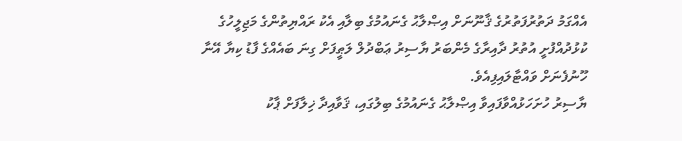އެއްގަމު ދަތުރުފަތުރުގެ ޤާނޫނަށް އިޞްލާޙު ގެނައުމުގެ ބިލާއި އެކު ރައްޔިތުންގެ މަޖިލީހުގެ ކުޅުދުއްފުށީ އުތުރު ދާއިރާގެ މެންބަރު ޔާސިރު ޢަބްދުލް ލަޠީފަށް ގިނަ ބައެއްގެ ފާޑު ކިޔާ އޭނާ ހޫނުފެނަށް ވައްޓާލައިފިއެވެ.
ޔާސިރު ހުށަހަޅުއްވާފައިވާ އިޞްލާޙު ގެނައުމުގެ ބިލުގައި، ޤަވާއިދާ ޚިލާފަށް ޕާކު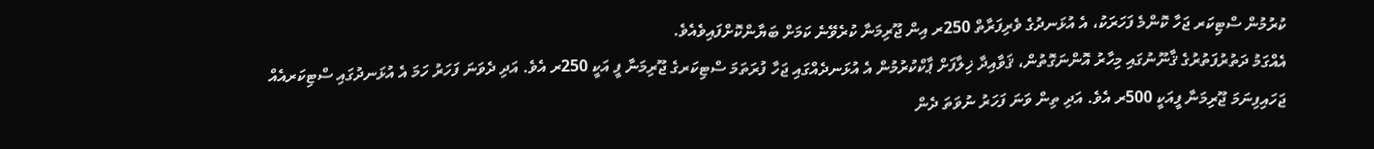ކުރުމުން ސްޓިކަރ ޖަހާ ކޮންމެ ފަހަރަކު، އެ އުޅަނދުގެ ވެރިފަރާތް 250ރ އިން ޖޫރިމަނާ ކުރެވޭނެ ކަމަށް ބަޔާންކޮށްފައިވެއެވެ.
އެއްގަމު ދަތުރުފަތުރުގެ ޤާނޫނުގައި މިހާރު އޮންނަގޮތުން، ޤަވާއިދާ ޚިލާފަށް ޕާކްކުރުމުން އެ އުޅަނދެއްގައި ޖަހާ ފުރަތަމަ ސްޓިކަރގެ ޖޫރިމަނާ ފީ އަކީ 250ރ އެވެ. އަދި ދެވަނަ ފަހަރު ހަމަ އެ އުޅަނދުގައި ސްޓިކަރއެއް ޖަހައިފިނަމަ ޖޫރިމަނާ ފީއަކީ 500ރ އެވެ. އަދި ތިން ވަނަ ފަހަރު ނުވަތަ ދެން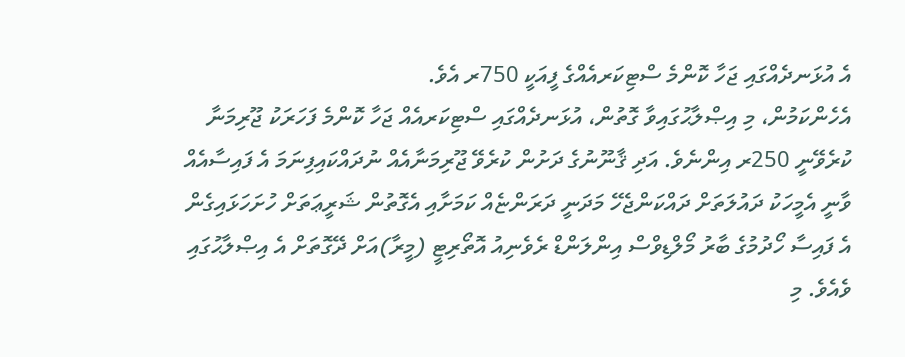އެ އުޅަނދެއްގައި ޖަހާ ކޮންމެ ސްޓިކަރއެއްގެ ފީއަކީ 750ރ އެވެ.
އެހެންކަމުން، މި އިޞްލާޙުގައިވާ ގޮތުން، އުޅަނދެއްގައި ސްޓިކަރއެއް ޖަހާ ކޮންމެ ފަހަރަކު ޖޫރިމަނާ ކުރެވޭނީ 250ރ އިންނެވެ. އަދި ޤާނޫނުގެ ދަށުން ކުރެވޭ ޖޫރިމަނާއެއް ނުދައްކައިފިނަމަ އެ ފައިސާއެއް ވާނީ އެމީހަކު ދައުލަތަށް ދައްކަންޖެހޭ މަދަނީ ދަރަންޏެއް ކަމަށާއި އެގޮތުން ޝަރީޢަތަށް ހުށަހަޅައިގެން އެ ފައިސާ ހޯދުމުގެ ބާރު މޯލްޑިވްސް އިންލަންޑް ރެވެނިއު އޮތޯރިޓީ (މީރާ)އަށް ދޭގޮތަށް އެ އިޞްލާޙުގައި ވެއެވެ. މި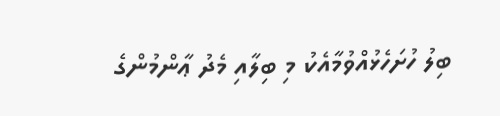ބިލު ހުށަހެޅުއްވުމާއެކު މި ބިލާއި މެދު ޢާންމުންގެ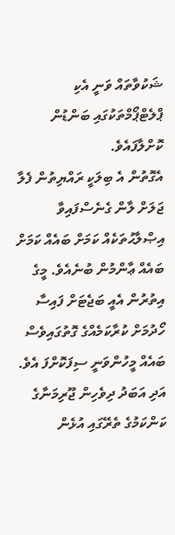ޝަކުވާތައް ވަނީ އެކި ޕްލެޓްޕޯމްތަކުގައި ބަންޑުން ކޮށްލާފައެވެ.
އެގޮތުން އެ ބިލަކީ ރައްޔިތުން ފެލާ ޖަލަށް ލާން ގެނެސްފައިވާ އިޞްލާޙުތަކެއް ކަމަށް ބައެއް ކަމަށް ބައެއް ޢާންމުން ބުނެއެވެ. މީގެ އިތުރުން އެއީ ބަޖެޓަށް ފައިސާ ހޯދުމަށް ކުރާކަމެއްގެ ގޮތުގައިވެސް ބައެއް މީހުންވަނީ ސިފަކޮށްފަ އެވެ. އަދި އަބަދު ދިވެހިން ޖޫރިމަނާގެ ކަންކަމުގެ ތެރޭގައި އުޅެން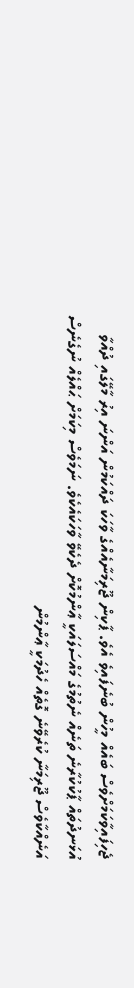ޖެހިފައިވާކަމަށްވެސް ބައެއް މީހުން ބުނެފައިވެ އެވެ. ޕާކިން ޖޫރިމަނާއެއްގެ ވާހަކަ ދައްކަމުން އަންނަ އިރު މާލޭގައި ދުއްވާ އުޅަނދުތައް ޕާކުކުރާނެ ތަނެއް ނެތުމުގެ މައްސަލައަކީ ޢާންމުކޮށް ދެކެވޭ ވާހަކައެކެވެ. ނަމަވެސް މިކަމަށް ޙައްލެއް ނުގެނެސް އަނެއްކާވެސް ޖޫރިމަނާ ކުރެވޭނެ ގޮތެއް ހެދުމަކީ ޢާންމުން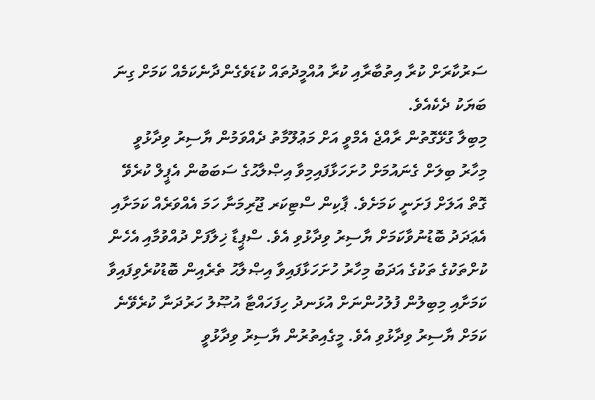ސަރުކާރަށް ކުރާ އިތުބާރާއި ކުރާ އުއްމީދުތައް ކުޑަވެގެންދާނެކަމެއް ކަމަށް ގިނަ ބަޔަކު ދެކެއެވެ.
މިބިލާ ގުޅޭގޮތުން ރާއްޖެ އެމްވީ އަށް މަޢުލޫމާތު ދެއްވަމުން ޔާސިރު ވިދާޅުވީ މިހާރު ބިލަށް ގެނައުމަށް ހުށަހަޅާފައިމިވާ އިޞްލާޙުގެ ސަބަބުން އެޕީލް ކުރެވޭ ގޮތް އަލަށް ފަށަނީ ކަމަށެވެ. ޕާކިން ސްޓިކަރ ޖޫރިމަނާ ހަމަ އެއްވަރެއް ކަމަށާއި އެޢަދަދު ބޮޑުނުވާކަމަށް ޔާސިރު ވިދާޅުވި އެވެ. ސްޕީޑާ ޚިލާފަށް ދުއްވުމާއި އެހެން ކުށްތަކުގެ ތަކުގެ އަދަބު މިހާރު ހުށަހަޅާފައިވާ އިޞްލާޙު ތެރެއިން ބޮޑުކުރެވިފައިވާ ކަމަށާއި މިބިލުން ފުލުހުންނަށް އުޅަނދު ހިފަހައްޓާ އުޞޫލު ހަރުދަނާ ކުރެވޭނެ ކަމަށް ޔާސިރު ވިދާޅުވި އެވެ. މީގެއިތުރުން ޔާސިރު ވިދާޅުވީ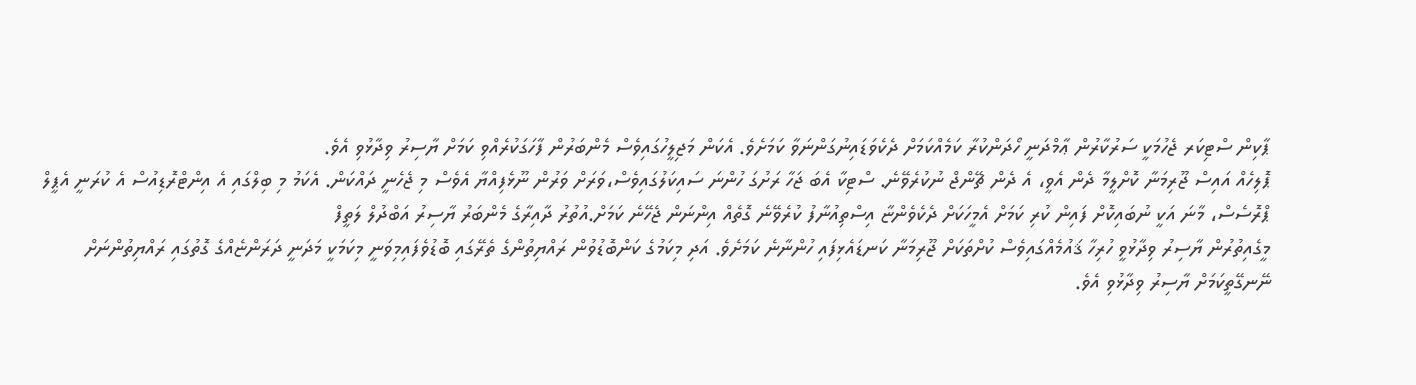ޕާކިން ސްޓިކަރ ޖެހުމަކީ ސަރުކާރުން ޢާމްދަނީ ހޯދަންކުރާ ކަމެއްކަމަށް ދެކެވަޑައިނުގަންނަވާ ކަމަށެވެ. އެކަން މަޖިލީހުގައިވެސް މެންބަރުން ފާހަގަކުރެއްވި ކަމަށް ޔާސިރު ވިދާޅުވި އެވެ.
ޕޮލިހެއް އައިސް ޖޫރިމަނާ ކޮށްލީމާ ދެން އެވީ، އެ ދެން ޗޭންޖް ނުކުރެވޭނެ. ސްޓިކާ އެބަ ޖަހާ ރަށުގަ ހުންނަ ސައިކަލުގައިވެސް،ވަރަށް ވަރުން ނޫޅެފިއްޔާ އެވެސް މި ޖެހެނީ ދައްކަން. އެކަމު މި ބިލްގައި އެ އިންޓްރޮޑިއުސް އެ ކުރަނީ އެޕީލް ޕްރޮސެސް، މާނަ އަކީ ނުބައިކޮށް ފައިން ކުރި ކަމަށް އެމީހަކަށް ދެކެވެންޏާ އިސްތިއުނާފު ކުރެވޭނެ ގޮތެއް އިންނަން ޖެހޭނެ ކަމަށް.އުތުރު ދާއިރާގެ މެންބަރު ޔާސިރު އަބްދުލް ލަތީފް
މީގެއިތުރުން ޔާސިރު ވިދާޅުވީ ހުރިހާ ޤައުމެއްގައިވެސް ކުށްތަކަށް ޖޫރިމަނާ ކަނޑައެޅިފައި ހުންނާނެ ކަމަށެވެ. އަދި މިކަމުގެ ކަންބޮޑުވުން ރައްޔިތުންގެ ތެރޭގައި ބޮޑުވެފައިމިވަނީ މިކަމަކީ މަދަނީ ދަރަންޏެއްގެ ގޮތުގައި ރައްޔިތުންނަށް ނޭނގޭތީކަމަށް ޔާސިރު ވިދާޅުވި އެވެ.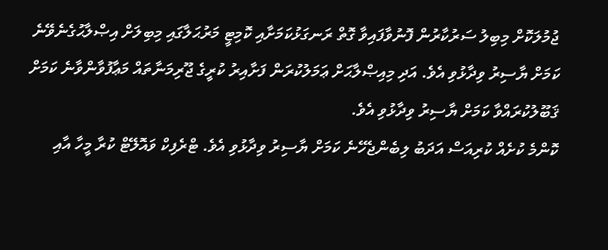ޖުމުލަކޮށް މިބިލު ސަރުކާރުން ފޮނުވާފައިވާ ގޮތް ރަނގަޅުކަމަށާއި ކޮމިޓީ މަރުޙަލާގައި މިބިލަށް އިޞްލާޙުގެނެވޭނެ ކަމަށް ޔާސިރު ވިދާޅުވި އެވެ. އަދި މިއިޞްލާޙަށް ޢަމަލުކުރަން ފަށާއިރު ކުރީގެ ޖޫރިމަނާތައް މަޢާފުވާންވާނެ ކަމަށް ޤަބޫލުކުރައްވާ ކަމަށް ޔާސިރު ވިދާޅުވި އެވެ.
ކޮންމެ ކުށެއް ކުރިއަސް އަދަބު ލިބެންޖެހޭނެ ކަމަށް ޔާސިރު ވިދާޅުވި އެވެ. ޓްރެފިކް ވައޮލޭޓް ކުރާ މީހާ އާއި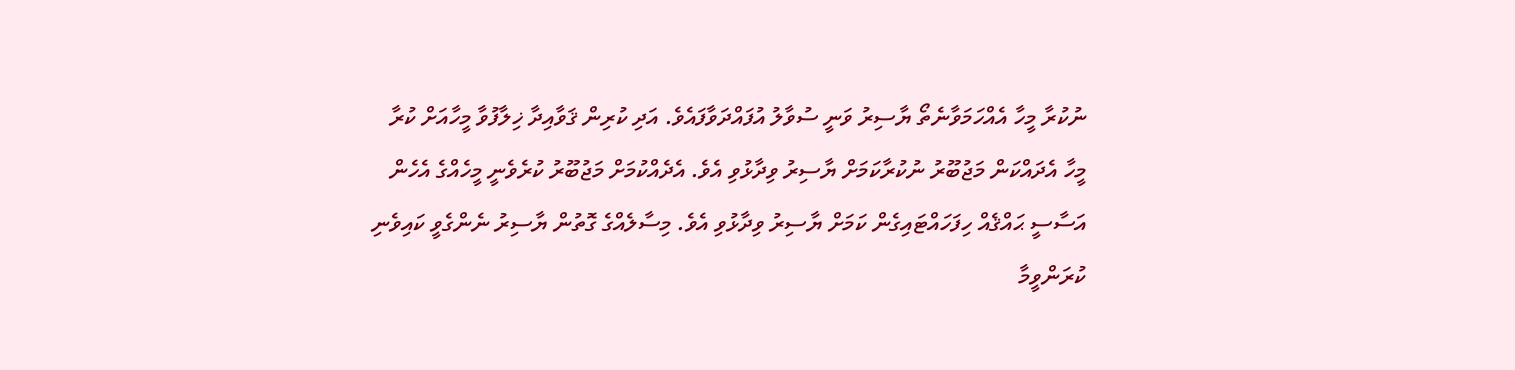ނުކުރާ މީހާ އެއްހަމަވާނެތޯ ޔާސިރު ވަނީ ސުވާލު އުފައްދަވާފައެވެ. އަދި ކުރިން ޤަވާއިދާ ޚިލާފުވާ މީހާއަށް ކުރާ މީހާ އެދައްކަން މަޖުބޫރު ނުކުރާކަމަށް ޔާސިރު ވިދާޅުވި އެވެ. އެދެއްކުމަށް މަޖުބޫރު ކުރެވެނީ މީހެއްގެ އެހެން އަސާސީ ޙައްޤެއް ހިފަހައްޓައިގެން ކަމަށް ޔާސިރު ވިދާޅުވި އެވެ. މިސާލެއްގެ ގޮތުން ޔާސިރު ނެންގެވީ ކައިވެނި ކުރަންވީމާ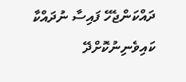ދައްކަންޖެހޭ ފައިސާ ނުދައްކާ ކައިވެނިނުކޮށްދޭ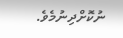ނުކޮށްދިނުމެވެ.